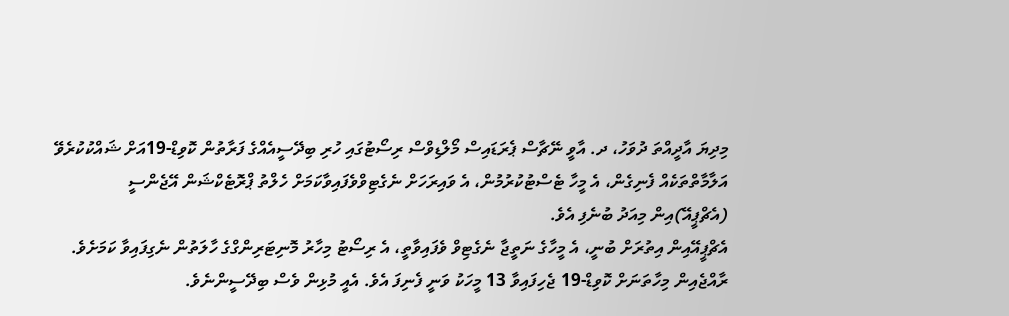މިދިޔަ އާދީއްތަ ދުވަހު، ދ. އާވީ ނޭޗާސް ޕެރަޑައިސް މޯލްޑިވްސް ރިސޯޓުގައި ހުރި ބިދޭސީއެއްގެ ފަރާތުން ކޮވިޑް-19އަށް ޝައްކުކުރެވޭ އަލާމާތްތަކެއް ފެނިގެން، އެ މީހާ ޓެސްޓުކުރުމުން، އެ ވައިރަހަށް ނެގެޓިވްވެފައިވާކަމަށް ހެލްތު ޕްރޮޓެކްޝަން އޭޖެންސީ (އެޗްޕީއޭ)އިން މިއަދު ބުނެފި އެވެ.
އެޗްޕީއޭއިން އިތުރަށް ބުނީ، އެ މީހާގެ ނަތީޖާ ނެގެޓިވް ވެފައިވާތީ، އެ ރިސޯޓު މިހާރު މޮނިޓަރިންގްގެ ހާލަތުން ނެގިފައިވާ ކަމަށެވެ.
ރާއްޖެއިން މިހާތަނަށް ކޮވިޑް-19 ޖެހިފައިވާ 13 މީހަކު ވަނީ ފެނިފަ އެވެ. އެއީ މުޅިން ވެސް ބިދޭސީންނެވެ.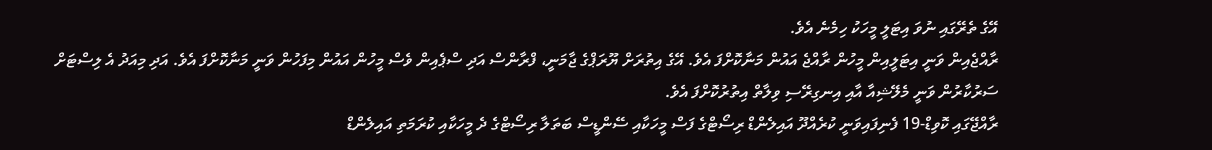އޭގެ ތެރޭގައި ނުވަ އިޓަލީ މީހަކު ހިމެނެ އެވެ.
ރާއްޖެއިން ވަނީ އިޓަލީއިން މީހުން ރާއްޖެ އައުން މަނާކޮށްފަ އެވެ. އޭގެ އިތުރަށް ޔޫރަޕްގެ ޖާމަނީ، ފްރާންސް އަދި ސްޕެއިން ވެސް މީހުން އައުން މިފަހުން ވަނީ މަނާކޮށްފަ އެވެ. އަދި މިއަދު އެ ލިސްޓަށް ސަރުކާރުން ވަނީ މެލޭޝިއާ އާއި އިނގިރޭސި ވިލާތް އިތުރުކޮށްފަ އެވެ.
ރާއްޖޭގައި ކޮވިޑް-19 ފެނިފައިވަނީ ކުރެއްދޫ އައިލެންޑް ރިސޯޓްގެ ފަސް މީހަކާއި ސޭންޑީސް ބަތަލާ ރިސޯޓްގެ ދެ މީހަކާއި ކުރަމަތި އައިލެންޑް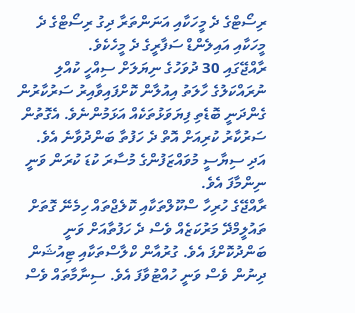ރިސޯޓްގެ ދެ މީހަކާއި އަނަންތަރާ ދިގު ރިސޯޓްގެ ދެ މީހަކާއި އައިލެންޑް ސަފާރީގެ ދެ މީހެކެވެ.
ރާއްޖޭގައި 30 ދުވަހުގެ ނިޔަލަށް ސިއްހީ ކުއްލި ނުރައްކަލުގެ ހާލަތު އިއުލާން ކޮށްފައިވާއިރު ސަރުކާރުން ގެންދަނީ ބޮޑެތި ފިޔަވަޅުތަކެއް އަޅަމުންނެވެ. އެގޮތުން ސަރުކާރު ކުރިއަށް އޮތް ދެ ހަފުތާ ބަންދުވާނެ އެވެ. އަދި ސިޔާސީ މުވައްޒަފުންގެ މުސާރަ ކުޑަ ކުރަން ވަނީ ނިންމާފަ އެވެ.
ރާއްޖޭގެ ހުރިހާ ސްކޫލްތަކާއި ކޮލެޖްތައް ހިމެނޭ ގޮތަށް ތައުލީމްދޭ މަރުކަޒެއް ވެސް ދެ ހަފުތާއަށް ވަނީ ބަންދުކޮށްފަ އެވެ. ގުރުއާން ކްލާސްތަކާއި ޓިއުޝަން ދިނުން ވެސް ވަނީ ހުއްޓުވާފަ އެވެ. ސިނާމާތައް ވެސް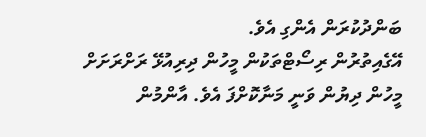ބަންދުކުރަން އެންގި އެވެ.
އޭގެއިތުރުން ރިސޯޓްތަކުން މީހުން ދިރިއުޅޭ ރަށްރަށަށް މީހުން ދިޔުން ވަނީ މަނާކޮށްފަ އެވެ. އާންމުން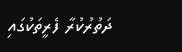ދަތުރުކުރާ ފެރީތަކުގައި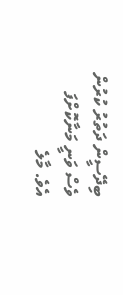ބިދޭސީން ދަތުރު ކުރުން ވެސް ވަނީ މަނާކޮށްފަ އެވެ. މާލެ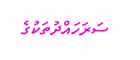ސަރަހައްދުތަކުގެ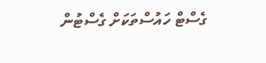ގެސްޓް ހައުސްތަކަށް ގެސްޓުން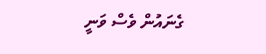ގެނައުން ވެސް ވަނީ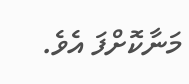މަނާކޮށްފަ އެވެ.